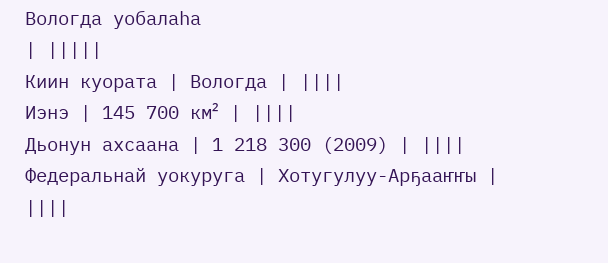Вологда уобалаһа
| |||||
Киин куората | Вологда | ||||
Иэнэ | 145 700 км² | ||||
Дьонун ахсаана | 1 218 300 (2009) | ||||
Федеральнай уокуруга | Хотугулуу-Арҕааҥҥы | ||||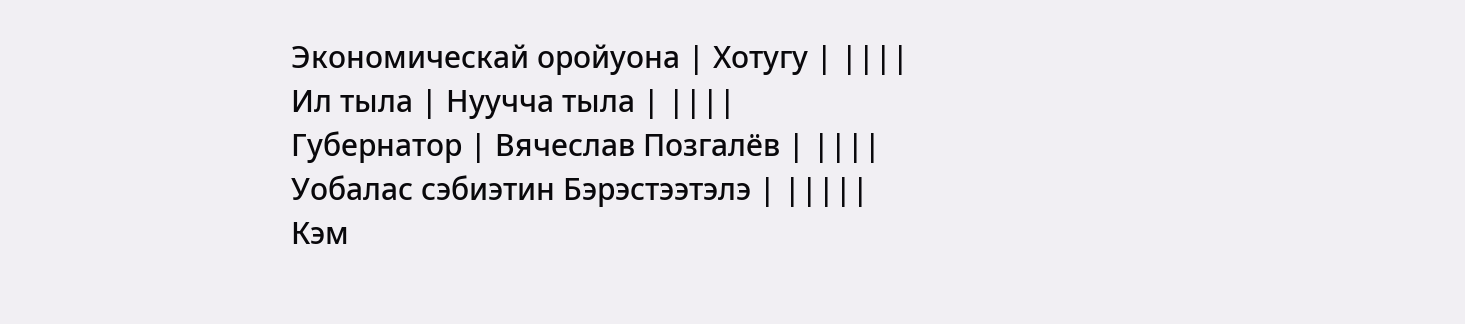Экономическай оройуона | Хотугу | ||||
Ил тыла | Нуучча тыла | ||||
Губернатор | Вячеслав Позгалёв | ||||
Уобалас сэбиэтин Бэрэстээтэлэ | |||||
Кэм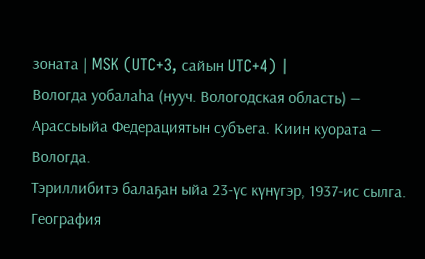зоната | MSK (UTC+3, сайын UTC+4) |
Вологда уобалаһа (нууч. Вологодская область) — Арассыыйа Федерациятын субъега. Киин куората — Вологда.
Тэриллибитэ балаҕан ыйа 23-үс күнүгэр, 1937-ис сылга.
География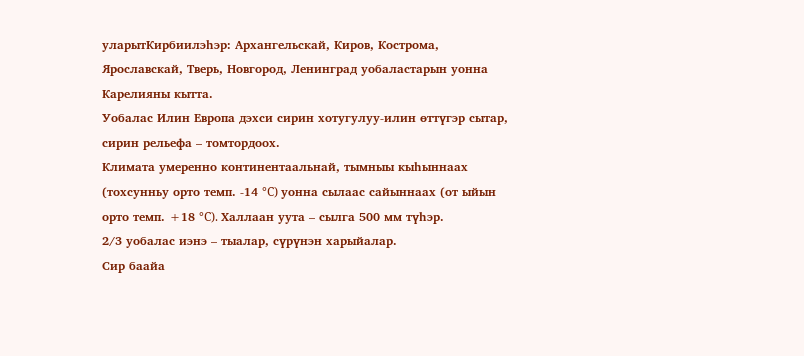уларытКирбиилэһэр: Архангельскай, Киров, Кострома, Ярославскай, Тверь, Новгород, Ленинград уобаластарын уонна Карелияны кытта.
Уобалас Илин Европа дэхси сирин хотугулуу-илин өттүгэр сытар, сирин рельефа – томтордоох.
Климата умеренно континентаальнай, тымныы кыһыннаах (тохсунньу орто темп. -14 °C) уонна сылаас сайыннаах (от ыйын орто темп. +18 °C). Халлаан уута – сылга 500 мм түһэр.
2/3 уобалас иэнэ – тыалар, сүрүнэн харыйалар.
Сир баайа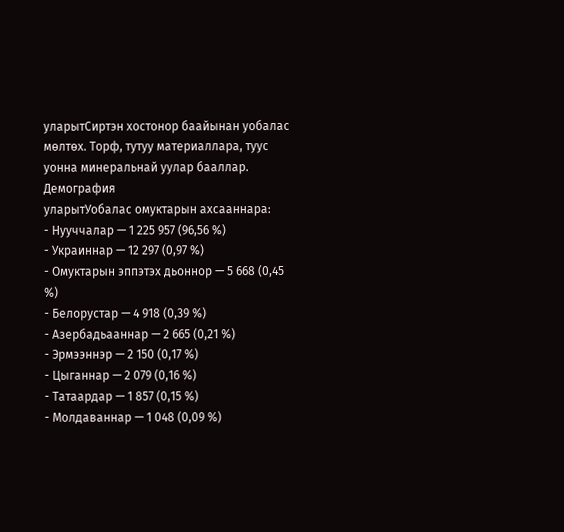уларытСиртэн хостонор баайынан уобалас мөлтөх. Торф, тутуу материаллара, туус уонна минеральнай уулар бааллар.
Демография
уларытУобалас омуктарын ахсааннара:
- Нууччалар — 1 225 957 (96,56 %)
- Украиннар — 12 297 (0,97 %)
- Омуктарын эппэтэх дьоннор — 5 668 (0,45 %)
- Белорустар — 4 918 (0,39 %)
- Азербадьааннар — 2 665 (0,21 %)
- Эрмээннэр — 2 150 (0,17 %)
- Цыганнар — 2 079 (0,16 %)
- Татаардар — 1 857 (0,15 %)
- Молдаваннар — 1 048 (0,09 %)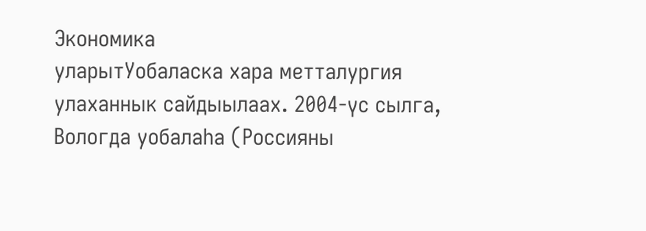Экономика
уларытУобаласка хара метталургия улаханнык сайдыылаах. 2004-үс сылга, Вологда уобалаһа (Россияны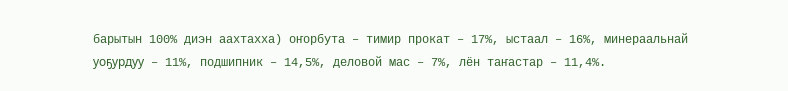барытын 100% диэн аахтахха) оҥорбута – тимир прокат – 17%, ыстаал – 16%, минераальнай уоҕурдуу – 11%, подшипник – 14,5%, деловой мас – 7%, лён таҥастар – 11,4%.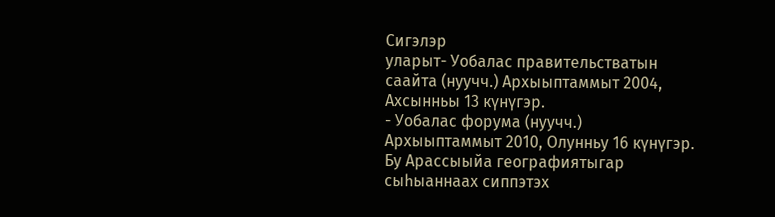Сигэлэр
уларыт- Уобалас правительстватын саайта (нуучч.) Архыыптаммыт 2004, Ахсынньы 13 күнүгэр.
- Уобалас форума (нуучч.) Архыыптаммыт 2010, Олунньу 16 күнүгэр.
Бу Арассыыйа географиятыгар сыһыаннаах сиппэтэх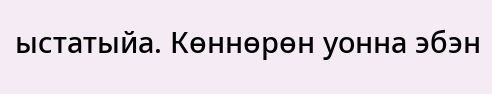ыстатыйа. Көннөрөн уонна эбэн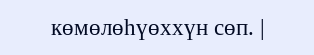көмөлөһүөххүн сөп. |